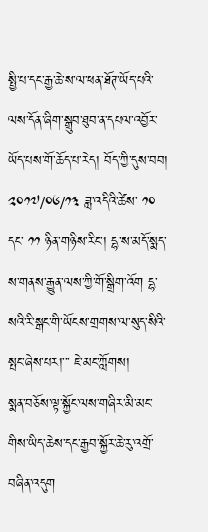སྤྱི་པ་དང་རྒྱ་ཆེ་ས་ལ་ཕན་ཐོཊ་ཡོད་པའི་ལས་དོན་ཞིག་སྒྲུབ་ཐུབ་ན་དཔལ་འབྱོར་ཡོད་པས་གོ་ཆོད་པ་རེད། བོད་ཀྱི་དུས་བབ། ༢༠༡༧/༠༦/༡༣ ཟླ་འདིའི་ཚེས་ ༡༠ དང་ ༡༡ ཉིན་གཉིས་རིང་། དྷ་ས་མདོ་སྨད་ས་གནས་རྒྱུན་ལས་ཀྱི་གོ་སྒྲིག་འོག དྷ་སའི་རི་སྒང་གི་ཡོངས་གྲགས་ལ་སུད་སིའི་སྤང་ཞེས་པར།་་་ ཇེ་མང་ཀློགས།
སྨན་བཅོས་ལྟ་སྐྱོང་ལས་གཞིར་མི་མང་གིས་ཡིད་ཆེས་དང་རྒྱབ་སྐྱོར་ཆེ་རུ་འགྲོ་བཞིན་འདུག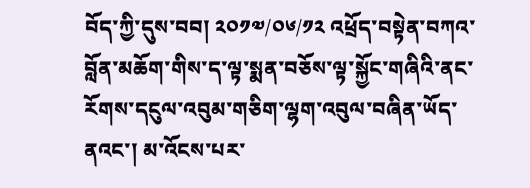བོད་ཀྱི་དུས་བབ། ༢༠༡༧/༠༦/༡༢ འཕྲོད་བསྟེན་བཀའ་བློན་མཆོག་གིས་ད་ལྟ་སྨན་བཅོས་ལྟ་སྐྱོང་གཞིའི་ནང་རོགས་དངུལ་འབུམ་གཅིག་ལྷག་འབུལ་བཞིན་ཡོད་ནའང་། མ་འོངས་པར་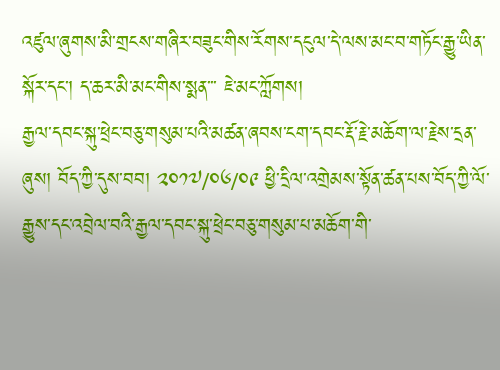འཛུལ་ཞུགས་མི་གྲངས་གཞིར་བཟུང་གིས་རོགས་དངུལ་དེ་ལས་མང་བ་གཏོང་རྒྱུ་ཡིན་སྐོར་དང་། ད་ཆར་མི་མང་གིས་སྨན་་་ ཇེ་མང་ཀློགས།
རྒྱལ་དབང་སྐུ་ཕྲེང་བཅུ་གསུམ་པའི་མཚན་ཞབས་ངག་དབང་རྡོ་རྗེ་མཆོག་ལ་རྗེས་དྲན་ཞུས། བོད་ཀྱི་དུས་བབ། ༢༠༡༧/༠༦/༠༩ ཕྱི་དྲིལ་འགྲེམས་སྟོན་ཚན་པས་བོད་ཀྱི་ལོ་རྒྱུས་དང་འབྲེལ་བའི་རྒྱལ་དབང་སྐུ་ཕྲེང་བཅུ་གསུམ་པ་མཆོག་གི་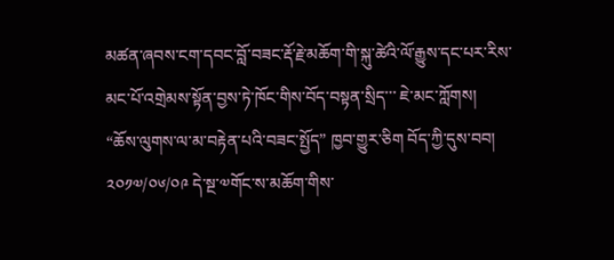མཚན་ཞབས་ངག་དབང་བློ་བཟང་རྡོ་རྗེ་མཆོག་གི་སྐུ་ཚེའི་ལོ་རྒྱུས་དང་པར་རིས་མང་པོ་འགྲེམས་སྟོན་བྱས་ཏེ་ཁོང་གིས་བོད་བསྟན་སྲིད་་་ ཇེ་མང་ཀློགས།
“ཆོས་ལུགས་ལ་མ་བརྟེན་པའི་བཟང་སྤྱོད” ཁྱབ་གྱུར་ཅིག བོད་ཀྱི་དུས་བབ། ༢༠༡༧/༠༦/༠༩ དེ་སྔ་༧གོང་ས་མཆོག་གིས་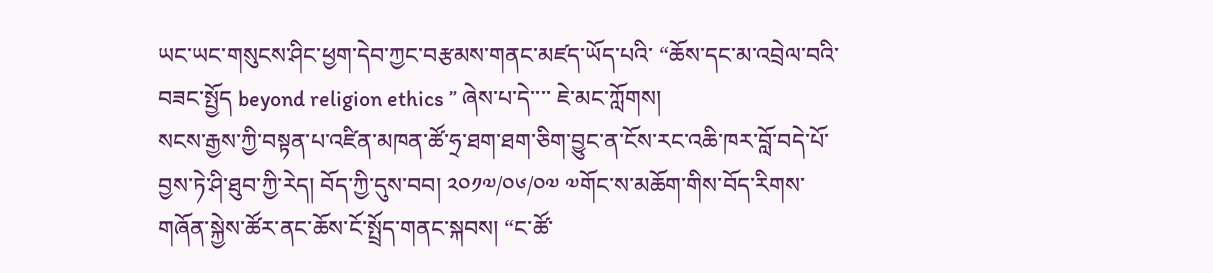ཡང་ཡང་གསུངས་ཤིང་ཕྱག་དེབ་ཀྱང་བརྩམས་གནང་མཛད་ཡོད་པའི་ “ཆོས་དང་མ་འབྲེལ་བའི་བཟང་སྤྱོད beyond religion ethics ” ཞེས་པ་དེ་་་་ ཇེ་མང་ཀློགས།
སངས་རྒྱས་ཀྱི་བསྟན་པ་འཛིན་མཁན་ཚོ་ཧྲ་ཐག་ཐག་ཅིག་བྱུང་ན་ངོས་རང་འཆི་ཁར་བློ་བདེ་པོ་བྱས་ཏེ་ཤི་ཐུབ་ཀྱི་རེད། བོད་ཀྱི་དུས་བབ། ༢༠༡༧/༠༦/༠༧ ༧གོང་ས་མཆོག་གིས་བོད་རིགས་གཞོན་སྐྱེས་ཚོར་ནང་ཆོས་ངོ་སྤྲོད་གནང་སྐབས། “ང་ཚོ་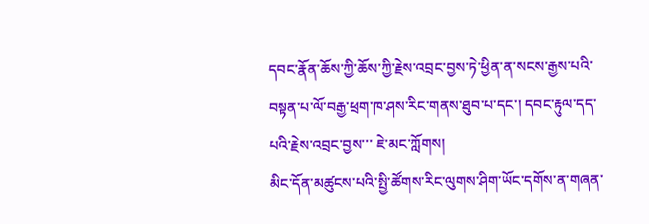དབང་རྣོན་ཆོས་ཀྱི་ཆོས་ཀྱི་རྗེས་འབྲང་བྱས་ཏེ་ཕྱིན་ན་སངས་རྒྱས་པའི་བསྟན་པ་ལོ་བརྒྱ་ཕྲག་ཁ་ཤས་རིང་གནས་ཐུབ་པ་དང་། དབང་རྟུལ་དད་པའི་རྗེས་འབྲང་བྱས་་་ ཇེ་མང་ཀློགས།
མིང་དོན་མཚུངས་པའི་སྤྱི་ཚོགས་རིང་ལུགས་ཤིག་ཡོང་དགོས་ན་གཞན་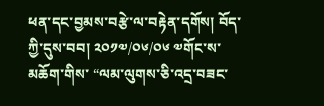ཕན་དང་བྱམས་བརྩེ་ལ་བརྟེན་དགོས། བོད་ཀྱི་དུས་བབ། ༢༠༡༧/༠༦/༠༦ ༧གོང་ས་མཆོག་གིས་ “ལམ་ལུགས་ཅི་འདྲ་བཟང་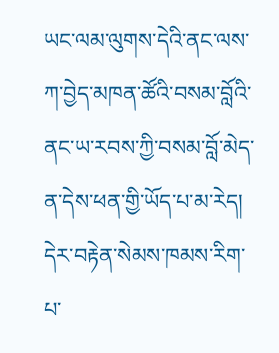ཡང་ལམ་ལུགས་དེའི་ནང་ལས་ཀ་བྱེད་མཁན་ཚོའི་བསམ་བློའི་ནང་ཡ་རབས་ཀྱི་བསམ་བློ་མེད་ན་དེས་ཕན་གྱི་ཡོད་པ་མ་རེད། དེར་བརྟེན་སེམས་ཁམས་རིག་པ་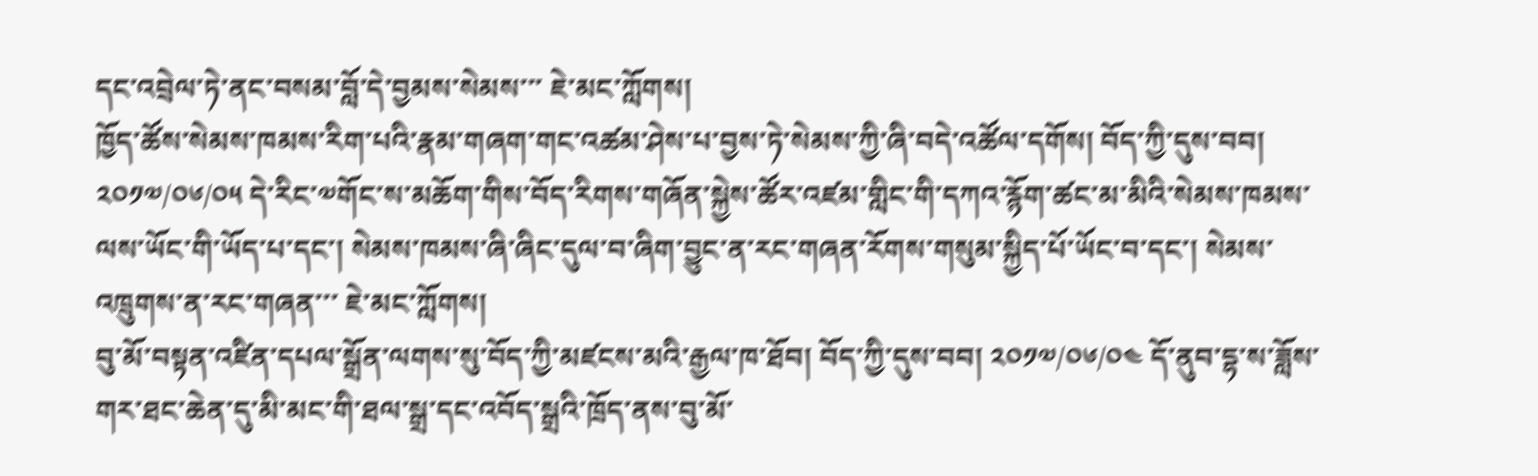དང་འབྲེལ་ཏེ་ནང་བསམ་བློ་དེ་བྱམས་སེམས་་་ ཇེ་མང་ཀློགས།
ཁྱོད་ཚོས་སེམས་ཁམས་རིག་པའི་རྣམ་གཞག་གང་འཚམ་ཤེས་པ་བྱས་ཏེ་སེམས་ཀྱི་ཞི་བདེ་འཚོལ་དགོས། བོད་ཀྱི་དུས་བབ། ༢༠༡༧/༠༦/༠༥ དེ་རིང་༧གོང་ས་མཆོག་གིས་བོད་རིགས་གཞོན་སྐྱེས་ཚོར་འཛམ་གླིང་གི་དཀའ་རྙོག་ཚང་མ་མིའི་སེམས་ཁམས་ལས་ཡོང་གི་ཡོད་པ་དང་། སེམས་ཁམས་ཞི་ཞིང་དུལ་བ་ཞིག་བྱུང་ན་རང་གཞན་རོགས་གསུམ་སྐྱིད་པོ་ཡོང་བ་དང་། སེམས་འཁྲུགས་ན་རང་གཞན་་་ ཇེ་མང་ཀློགས།
བུ་མོ་བསྟན་འཛིན་དཔལ་སྒྲོན་ལགས་སུ་བོད་ཀྱི་མཛངས་མའི་རྒྱལ་ཁ་ཐོབ། བོད་ཀྱི་དུས་བབ། ༢༠༡༧/༠༦/༠༤ དོ་ནུབ་དྷ་ས་ཟློས་གར་ཐང་ཆེན་དུ་མི་མང་གི་ཐལ་སྒྲ་དང་འབོད་སྒྲའི་ཁྲོད་ནས་བུ་མོ་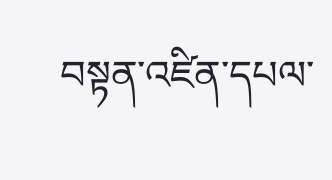བསྟན་འཛིན་དཔལ་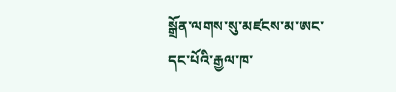སྒྲོན་ལགས་སུ་མཛངས་མ་ཨང་དང་པོའི་རྒྱལ་ཁ་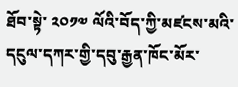ཐོབ་སྟེ་ ༢༠༡༧ ལོའི་བོད་ཀྱི་མཛངས་མའི་དངུལ་དཀར་གྱི་དབུ་རྒྱན་ཁོང་མོར་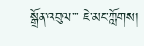སྒྲོན་འབུལ་་་ ཇེ་མང་ཀློགས།